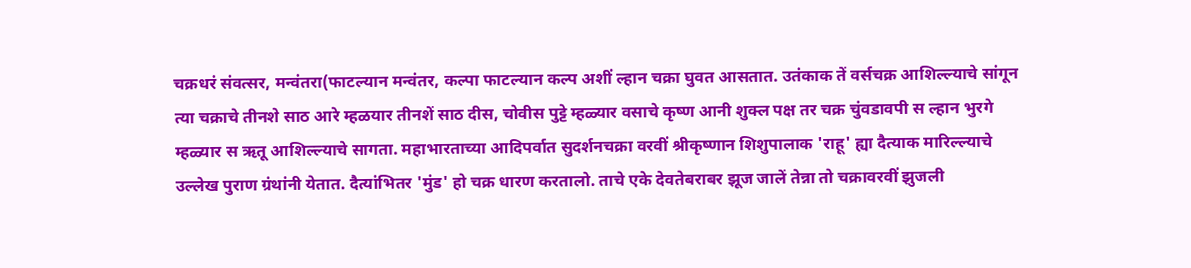चक्रधरं संवत्सर, मन्वंतरा(फाटल्यान मन्वंतर, कल्पा फाटल्यान कल्प अशीं ल्हान चक्रा घुवत आसतात. उतंकाक तें वर्सचक्र आशिल्ल्याचे सांगून त्या चक्राचे तीनशे साठ आरे म्हळयार तीनशें साठ दीस, चोवीस पुट्टे म्हळ्यार वसाचे कृष्ण आनी शुक्ल पक्ष तर चक्र चुंवडावपी स ल्हान भुरगे म्हळ्यार स ऋतू आशिल्ल्याचे सागता. महाभारताच्या आदिपर्वात सुदर्शनचक्रा वरवीं श्रीकृष्णान शिशुपालाक 'राहू' ह्या दैत्याक मारिल्ल्याचे उल्लेख पुराण ग्रंथांनी येतात. दैत्यांभितर 'मुंड' हो चक्र धारण करतालो. ताचे एके देवतेबराबर झूज जालें तेन्ना तो चक्रावरवीं झुजली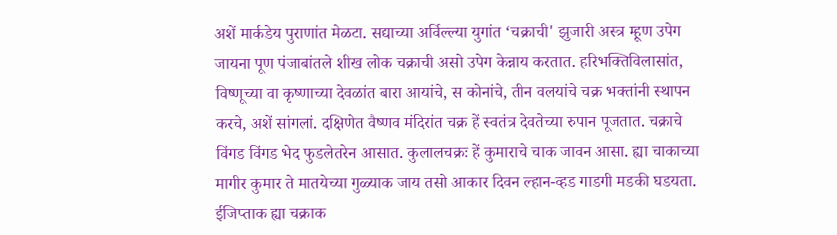अशें मार्कडेय पुराणांत मेळटा. सद्याच्या अर्विल्ल्या युगांत ‘चक्राची' झुजारी अस्त्र म्हूण उपेग जायना पूण पंजाबांतले शीख लोक चक्राची असो उपेग केन्नाय करतात. हरिभक्तिविलासांत, विष्णूच्या वा कृष्णाच्या देवळांत बारा आयांचे, स कोनांचे, तीन वलयांचे चक्र भक्तांनी स्थापन करचे, अशें सांगलां. दक्षिणेत वैष्णव मंदिरांत चक्र हें स्वतंत्र देवतेच्या रुपान पूजतात. चक्राचे विंगड विंगड भेद फुडलेतरेन आसात. कुलालचक्रः हें कुमाराचे चाक जावन आसा. ह्या चाकाच्या मागीर कुमार ते मातयेच्या गुळ्याक जाय तसो आकार दिवन ल्हान-व्हड गाडगी मडकी घडयता. ईजिप्ताक ह्या चक्राक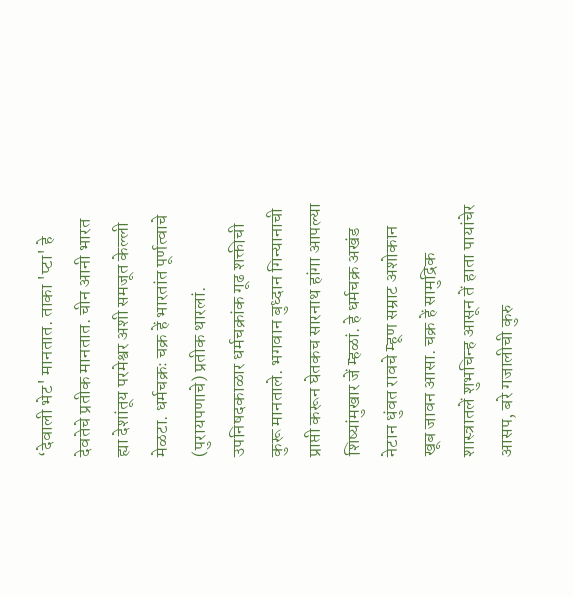‘देवाली भेट' मानतात. ताका 'प्टा' हे देवतेचे प्रतीक मानतात. चीन आनी भारत ह्या देशांतूय परमेश्वर अशी समजूत केल्ली मेळटा. धर्मचक्रः चक्र हें भारतांत पूर्णत्वाचे (पुरायपणाचे) प्रतीक थारलां. उपनिषदकाळार धर्मचक्रांक गूढ शक्तीची कुरू मानताले. भगवान बुध्दान गिन्यानाची प्राप्ती करून घेतकच सारनाथ हांगा आपल्या शिष्यांमुखार जें म्हळां. हे धर्मचक्र अखंड नेटान धुंवत रावचे म्हूण सम्राट अशोकान खूब जावन आसा. चक्र हें सामुद्रिक शास्त्रातलें शुभचिन्ह आसून तें हाता पायांचेर आसप, बरे गजालीची कुरु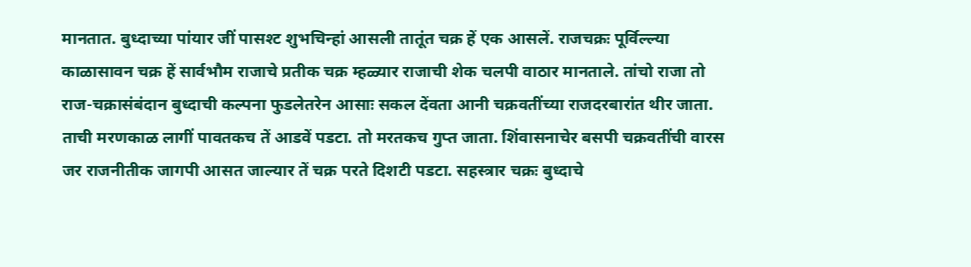मानतात. बुध्दाच्या पांयार जीं पासश्ट शुभचिन्हां आसली तातूंत चक्र हें एक आसलें. राजचक्रः पूर्विल्ल्या काळासावन चक्र हें सार्वभौम राजाचे प्रतीक चक्र म्हळ्यार राजाची शेक चलपी वाठार मानताले. तांचो राजा तो राज-चक्रासंबंदान बुध्दाची कल्पना फुडलेतरेन आसाः सकल देंवता आनी चक्रवतींच्या राजदरबारांत थीर जाता. ताची मरणकाळ लागीं पावतकच तें आडवें पडटा. तो मरतकच गुप्त जाता. शिंवासनाचेर बसपी चक्रवतींची वारस जर राजनीतीक जागपी आसत जाल्यार तें चक्र परते दिशटी पडटा. सहस्त्रार चक्रः बुध्दाचे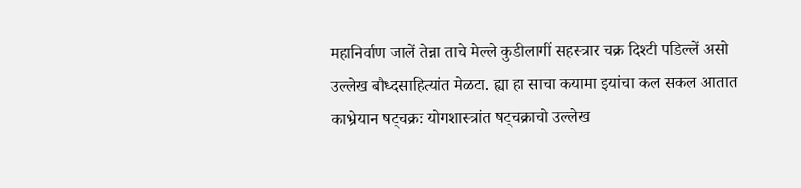महानिर्वाण जालें तेन्ना ताचे मेल्ले कुडीलागीं सहस्त्रार चक्र दिश्टी पडिल्लें असो उल्लेख बौध्दसाहित्यांत मेळटा. ह्या हा साचा कयामा इयांचा कल सकल आतात काभ्रेयान षट्चक्रः योगशास्त्रांत षट्चक्राचो उल्लेख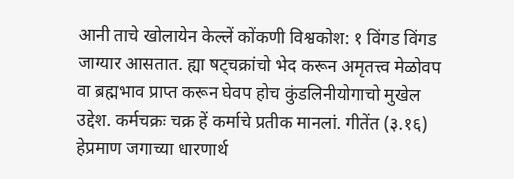आनी ताचे खोलायेन केल्लें कोंकणी विश्वकोश: १ विंगड विंगड जाग्यार आसतात. ह्या षट्चक्रांचो भेद करून अमृतत्त्व मेळोवप वा ब्रह्मभाव प्राप्त करून घेवप होच कुंडलिनीयोगाचो मुखेल उद्देश. कर्मचक्रः चक्र हें कर्माचे प्रतीक मानलां. गीतेंत (३.१६) हेप्रमाण जगाच्या धारणार्थ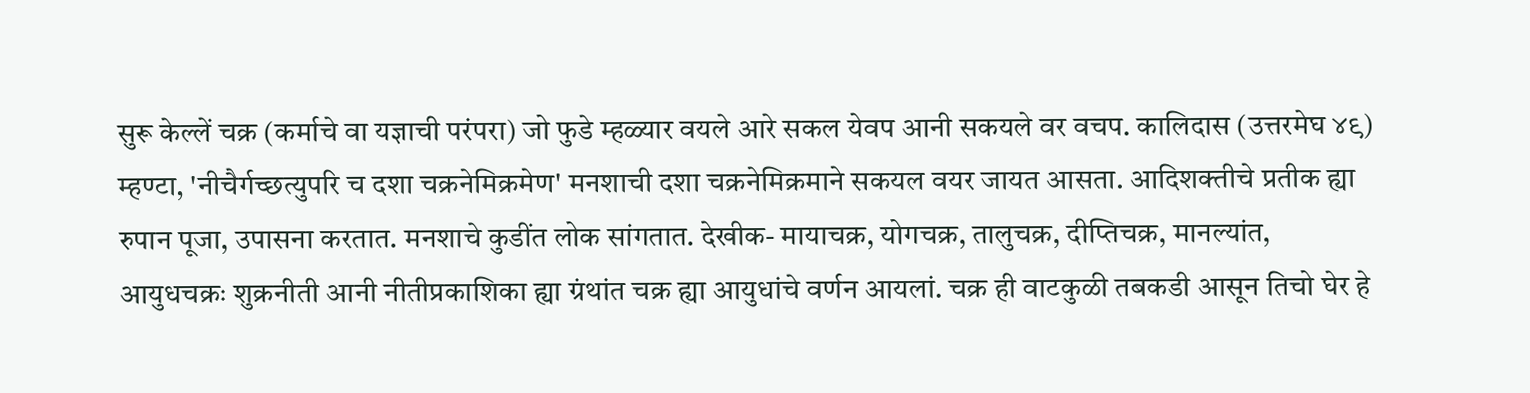सुरू केल्लें चक्र (कर्माचे वा यज्ञाची परंपरा) जो फुडे म्हळ्यार वयले आरे सकल येवप आनी सकयले वर वचप. कालिदास (उत्तरमेघ ४९) म्हण्टा, 'नीचैर्गच्छत्युपरि च दशा चक्रनेमिक्रमेण' मनशाची दशा चक्रनेमिक्रमाने सकयल वयर जायत आसता. आदिशक्तीचे प्रतीक ह्या रुपान पूजा, उपासना करतात. मनशाचे कुडींत लोक सांगतात. देखीक- मायाचक्र, योगचक्र, तालुचक्र, दीप्तिचक्र, मानल्यांत, आयुधचक्रः शुक्रनीती आनी नीतीप्रकाशिका ह्या ग्रंथांत चक्र ह्या आयुधांचे वर्णन आयलां. चक्र ही वाटकुळी तबकडी आसून तिचो घेर हे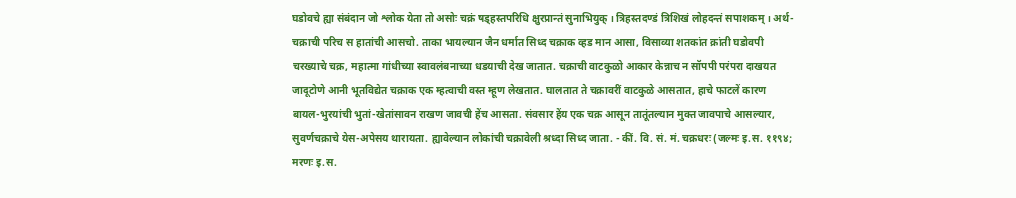घडोवचे ह्या संबंदान जो श्लोक येता तो असोः चक्रं षड्हस्तपरिधि क्षुरप्रान्तं सुनाभियुक् । त्रिहस्तदण्डं त्रिशिखं लोहदन्तं सपाशकम् । अर्थ- चक्राची परिच स हातांची आसचो. ताका भायल्यान जैन धर्मात सिध्द चक्राक व्हड मान आसा, विसाव्या शतकांत क्रांती घडोवपी चरख्याचे चक्र, महात्मा गांधीच्या स्वावलंबनाच्या धडयाची देख जातात. चक्राची वाटकुळो आकार केन्नाच न सॉपपी परंपरा दाखयत जादूटोणे आनी भूतविद्येत चक्राक एक म्हत्वाची वस्त म्हूण लेखतात. घालतात ते चक्रावरीं वाटकुळे आसतात, हाचे फाटलें कारण बायल-भुरयांची भुतां-खेतांसावन राखण जावची हेंच आसता. संवसार हेंय एक चक्र आसून तातूंतल्यान मुक्त जावपाचे आसल्यार, सुवर्णचक्राचे येस-अपेसय थारायता. ह्यावेल्यान लोकांची चक्रावेली श्रध्दा सिध्द जाता. - कीं. वि. सं. मं. चक्रधरः (जल्मः इ.स. ११९४; मरणः इ.स.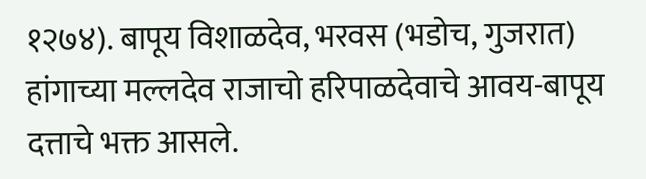१२७४). बापूय विशाळदेव, भरवस (भडोच, गुजरात) हांगाच्या मल्लदेव राजाचो हरिपाळदेवाचे आवय-बापूय दत्ताचे भक्त आसले.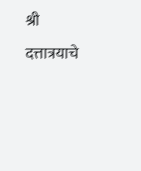श्री दत्तात्रयाचे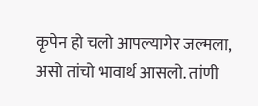कृपेन हो चलो आपल्यागेर जल्मला, असो तांचो भावार्थ आसलो. तांणी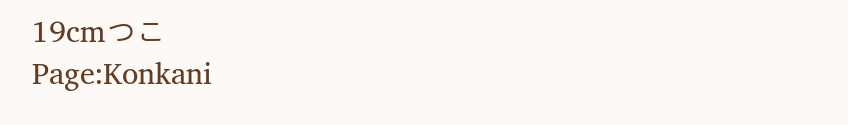19cmつこ
Page:Konkani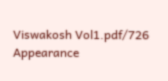Viswakosh Vol1.pdf/726
Appearance